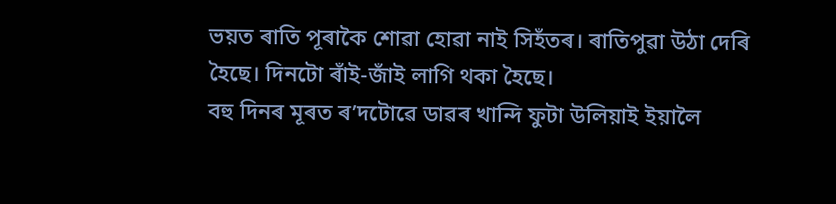ভয়ত ৰাতি পূৰাকৈ শোৱা হোৱা নাই সিহঁতৰ। ৰাতিপুৱা উঠা দেৰি হৈছে। দিনটো ৰাঁই-জাঁই লাগি থকা হৈছে।
বহু দিনৰ মূৰত ৰ’দটোৱে ডাৱৰ খান্দি ফুটা উলিয়াই ইয়ালৈ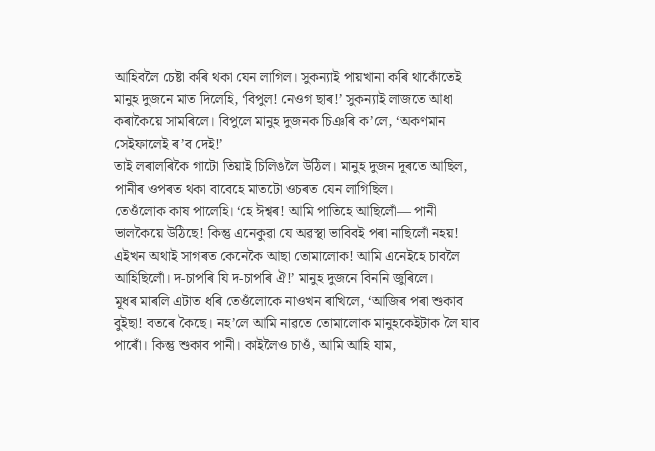আহিবলৈ চেষ্টা কৰি থকা যেন লাগিল। সুকন্যাই পায়খানা কৰি থাকোঁতেই মানুহ দুজনে মাত দিলেহি, ‘বিপুল! নেওগ ছাৰ!’ সুকন্যাই লাজতে আধা কৰাকৈয়ে সামৰিলে। বিপুলে মানুহ দুজনক চিঞৰি ক’লে, ‘অকণমান সেইফালেই ৰ’ব দেই!’
তাই লৰালৰিকৈ গাটো তিয়াই চিলিঙলৈ উঠিল। মানুহ দুজন দূৰতে আছিল, পানীৰ ওপৰত থকা বাবেহে মাতটো ওচৰত যেন লাগিছিল।
তেওঁলোক কাষ পালেহি। ‘হে ঈশ্বৰ! আমি পাতিহে আছিলোঁ— পানী ভালকৈয়ে উঠিছে! কিন্তু এনেকুৱা যে অৱস্থা ভাবিবই পৰা নাছিলোঁ নহয়! এইখন অথাই সাগৰত কেনেকৈ আছা তোমালোক! আমি এনেইহে চাবলৈ আহিছিলোঁ। দ-চাপৰি যি দ-চাপৰি ঐ!’ মানুহ দুজনে বিননি জুৰিলে।
মূধৰ মাৰলি এটাত ধৰি তেওঁলোকে নাওখন ৰাখিলে, ‘আজিৰ পৰা শুকাব বুইছা! বতৰে কৈছে। নহ’লে আমি নাৱতে তোমালোক মানুহকেইটাক লৈ যাব পাৰোঁ। কিন্তু শুকাব পানী। কাইলৈও চাওঁ, আমি আহি যাম,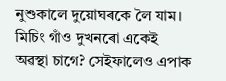নুশুকালে দুয়োঘৰকে লৈ যাম। মিচিং গাঁও দুখনৰো একেই অৱস্থা চাগে? সেইফালেও এপাক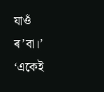যাওঁ ৰ’বা।’
‘একেই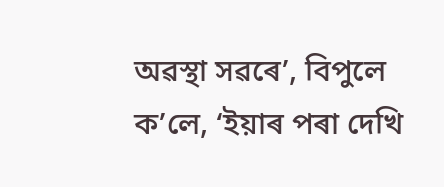অৱস্থা সৱৰে’, বিপুলে ক’লে, ‘ইয়াৰ পৰা দেখি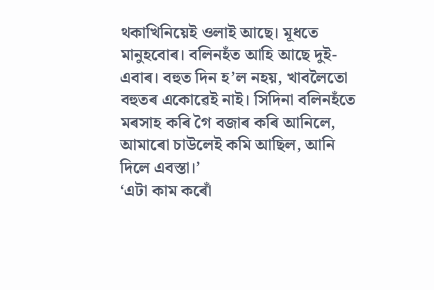থকাখিনিয়েই ওলাই আছে। মূধতে মানুহবোৰ। বলিনহঁত আহি আছে দুই-এবাৰ। বহুত দিন হ’ল নহয়, খাবলৈতো বহুতৰ একোৱেই নাই। সিদিনা বলিনহঁতে মৰসাহ কৰি গৈ বজাৰ কৰি আনিলে, আমাৰো চাউলেই কমি আছিল, আনি দিলে এবস্তা।’
‘এটা কাম কৰোঁ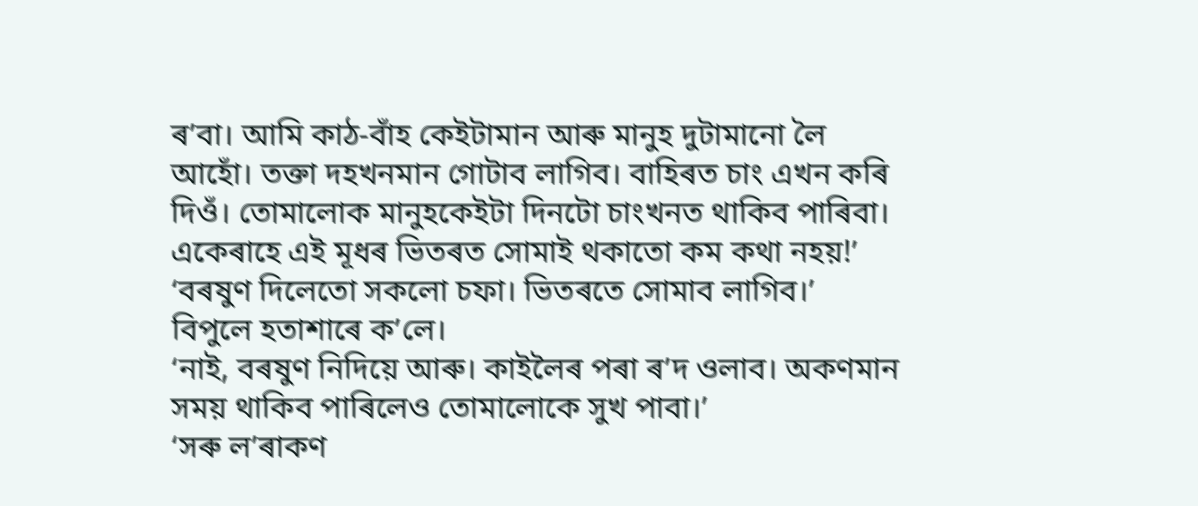ৰ’বা। আমি কাঠ-বাঁহ কেইটামান আৰু মানুহ দুটামানো লৈ আহোঁ। তক্তা দহখনমান গোটাব লাগিব। বাহিৰত চাং এখন কৰি দিওঁ। তোমালোক মানুহকেইটা দিনটো চাংখনত থাকিব পাৰিবা। একেৰাহে এই মূধৰ ভিতৰত সোমাই থকাতো কম কথা নহয়!’
‘বৰষুণ দিলেতো সকলো চফা। ভিতৰতে সোমাব লাগিব।’ বিপুলে হতাশাৰে ক’লে।
‘নাই, বৰষুণ নিদিয়ে আৰু। কাইলৈৰ পৰা ৰ’দ ওলাব। অকণমান সময় থাকিব পাৰিলেও তোমালোকে সুখ পাবা।’
‘সৰু ল’ৰাকণ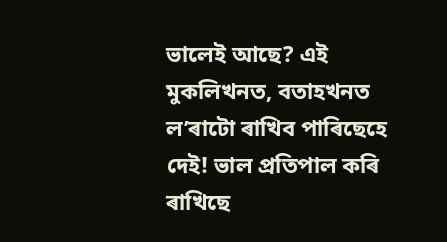ভালেই আছে? এই মুকলিখনত, বতাহখনত ল’ৰাটো ৰাখিব পাৰিছেহে দেই! ভাল প্ৰতিপাল কৰি ৰাখিছে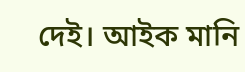দেই। আইক মানি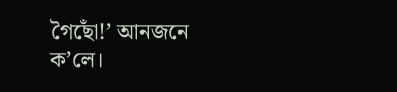গৈছোঁ!’ আনজনে ক’লে।